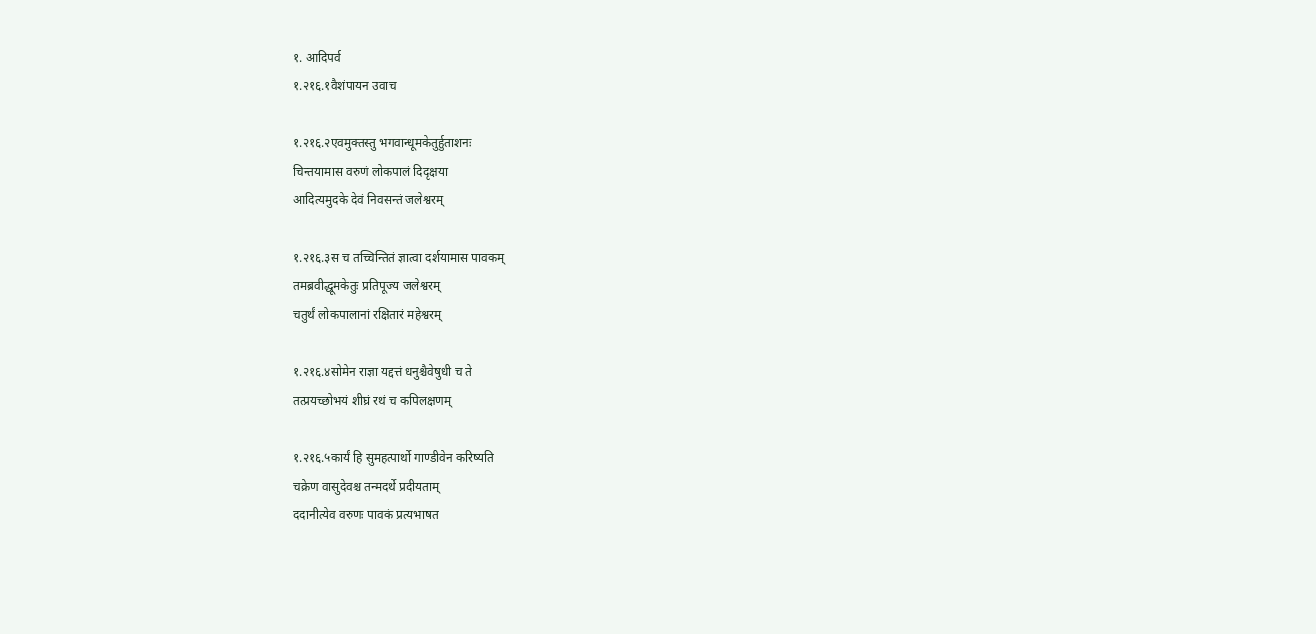१. आदिपर्व
१.२१६.१वैशंपायन उवाच

१.२१६.२एवमुक्तस्तु भगवान्धूमकेतुर्हुताशनः
चिन्तयामास वरुणं लोकपालं दिदृक्षया
आदित्यमुदके देवं निवसन्तं जलेश्वरम्

१.२१६.३स च तच्चिन्तितं ज्ञात्वा दर्शयामास पावकम्
तमब्रवीद्धूमकेतुः प्रतिपूज्य जलेश्वरम्
चतुर्थं लोकपालानां रक्षितारं महेश्वरम्

१.२१६.४सोमेन राज्ञा यद्दत्तं धनुश्चैवेषुधी च ते
तत्प्रयच्छोभयं शीघ्रं रथं च कपिलक्षणम्

१.२१६.५कार्यं हि सुमहत्पार्थो गाण्डीवेन करिष्यति
चक्रेण वासुदेवश्च तन्मदर्थे प्रदीयताम्
ददानीत्येव वरुणः पावकं प्रत्यभाषत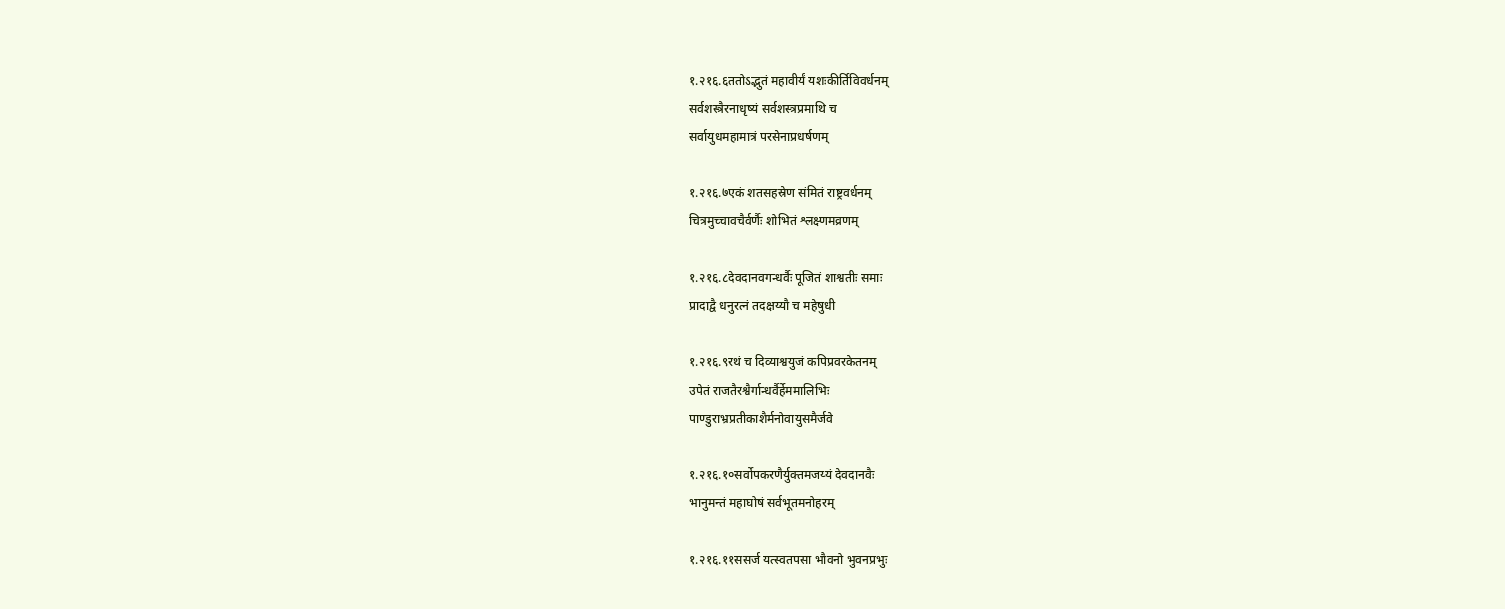१.२१६.६ततोऽद्भुतं महावीर्यं यशःकीर्तिविवर्धनम्
सर्वशस्त्रैरनाधृष्यं सर्वशस्त्रप्रमाथि च
सर्वायुधमहामात्रं परसेनाप्रधर्षणम्

१.२१६.७एकं शतसहस्रेण संमितं राष्ट्रवर्धनम्
चित्रमुच्चावचैर्वर्णैः शोभितं श्लक्ष्णमव्रणम्

१.२१६.८देवदानवगन्धर्वैः पूजितं शाश्वतीः समाः
प्रादाद्वै धनुरत्नं तदक्षय्यौ च महेषुधी

१.२१६.९रथं च दिव्याश्वयुजं कपिप्रवरकेतनम्
उपेतं राजतैरश्वैर्गान्धर्वैर्हेममालिभिः
पाण्डुराभ्रप्रतीकाशैर्मनोवायुसमैर्जवे

१.२१६.१०सर्वोपकरणैर्युक्तमजय्यं देवदानवैः
भानुमन्तं महाघोषं सर्वभूतमनोहरम्

१.२१६.११ससर्ज यत्स्वतपसा भौवनो भुवनप्रभुः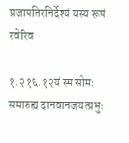प्रजापतिरनिर्देश्यं यस्य रूपं रवेरिव

१.२१६.१२यं स्म सोमः समारुह्य दानवानजयत्प्रभुः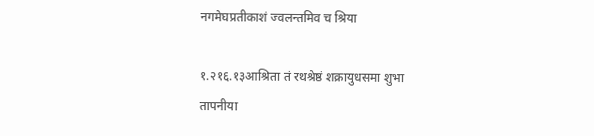नगमेघप्रतीकाशं ज्वलन्तमिव च श्रिया

१.२१६.१३आश्रिता तं रथश्रेष्ठं शक्रायुधसमा शुभा
तापनीया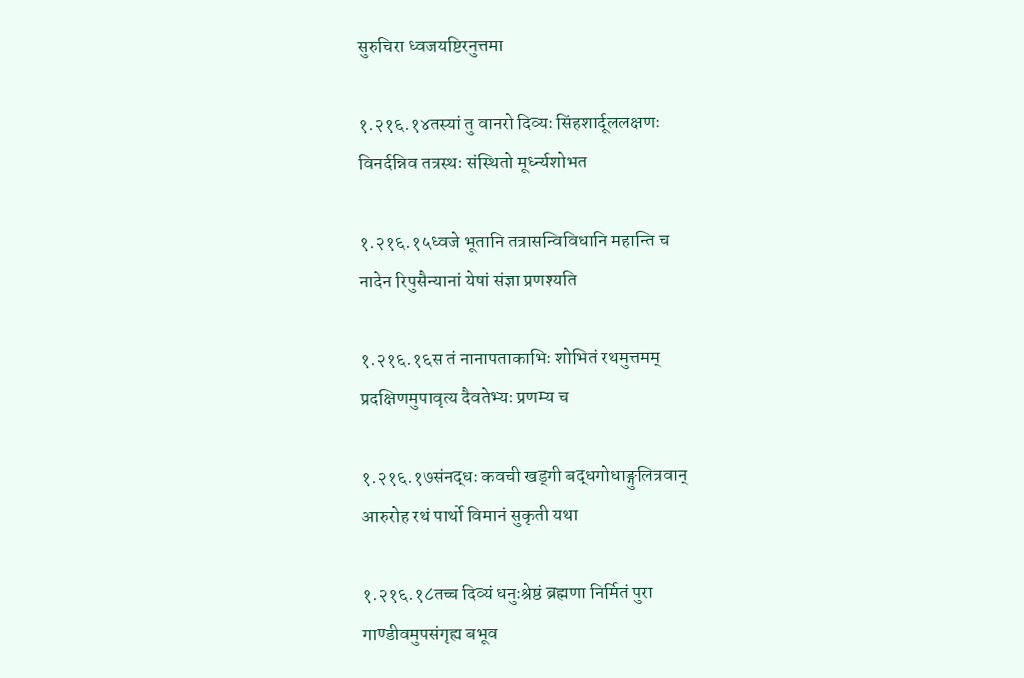सुरुचिरा ध्वजयष्टिरनुत्तमा

१.२१६.१४तस्यां तु वानरो दिव्यः सिंहशार्दूललक्षणः
विनर्दन्निव तत्रस्थः संस्थितो मूर्ध्न्यशोभत

१.२१६.१५ध्वजे भूतानि तत्रासन्विविधानि महान्ति च
नादेन रिपुसैन्यानां येषां संज्ञा प्रणश्यति

१.२१६.१६स तं नानापताकाभिः शोभितं रथमुत्तमम्
प्रदक्षिणमुपावृत्य दैवतेभ्यः प्रणम्य च

१.२१६.१७संनद्धः कवची खड्गी बद्धगोधाङ्गुलित्रवान्
आरुरोह रथं पार्थो विमानं सुकृती यथा

१.२१६.१८तच्च दिव्यं धनुःश्रेष्ठं ब्रह्मणा निर्मितं पुरा
गाण्डीवमुपसंगृह्य बभूव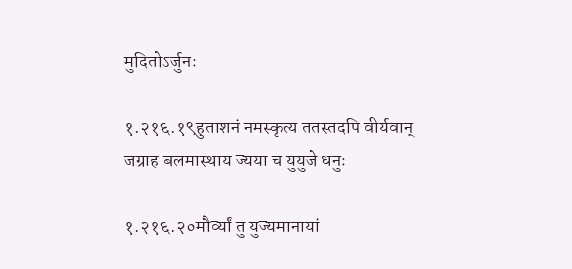मुदितोऽर्जुनः

१.२१६.१९हुताशनं नमस्कृत्य ततस्तदपि वीर्यवान्
जग्राह बलमास्थाय ज्यया च युयुजे धनुः

१.२१६.२०मौर्व्यां तु युज्यमानायां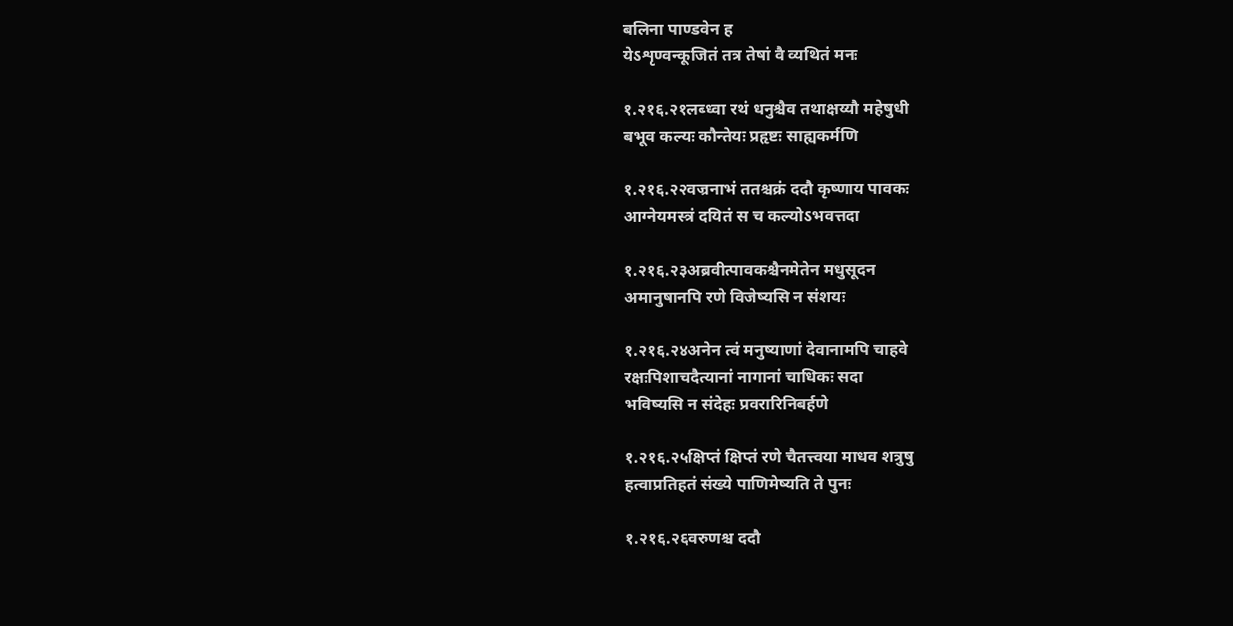बलिना पाण्डवेन ह
येऽशृण्वन्कूजितं तत्र तेषां वै व्यथितं मनः

१.२१६.२१लब्ध्वा रथं धनुश्चैव तथाक्षय्यौ महेषुधी
बभूव कल्यः कौन्तेयः प्रहृष्टः साह्यकर्मणि

१.२१६.२२वज्रनाभं ततश्चक्रं ददौ कृष्णाय पावकः
आग्नेयमस्त्रं दयितं स च कल्योऽभवत्तदा

१.२१६.२३अब्रवीत्पावकश्चैनमेतेन मधुसूदन
अमानुषानपि रणे विजेष्यसि न संशयः

१.२१६.२४अनेन त्वं मनुष्याणां देवानामपि चाहवे
रक्षःपिशाचदैत्यानां नागानां चाधिकः सदा
भविष्यसि न संदेहः प्रवरारिनिबर्हणे

१.२१६.२५क्षिप्तं क्षिप्तं रणे चैतत्त्वया माधव शत्रुषु
हत्वाप्रतिहतं संख्ये पाणिमेष्यति ते पुनः

१.२१६.२६वरुणश्च ददौ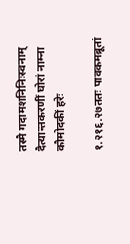तस्मै गदामशनिनिःस्वनाम्
दैत्यान्तकरणीं घोरां नाम्ना कौमोदकीं हरेः

१.२१६.२७ततः पावकमब्रूतां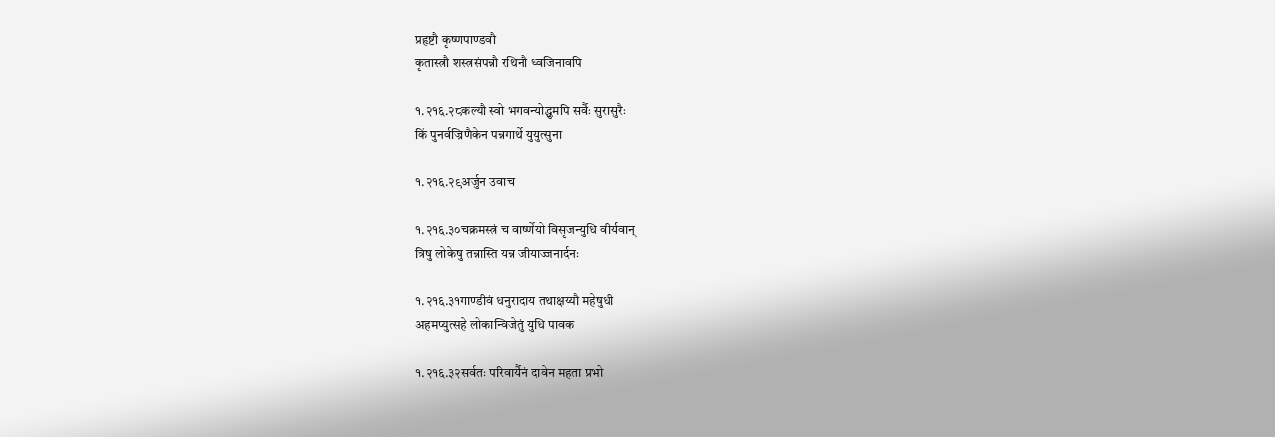प्रहृष्टौ कृष्णपाण्डवौ
कृतास्त्रौ शस्त्रसंपन्नौ रथिनौ ध्वजिनावपि

१.२१६.२८कल्यौ स्वो भगवन्योद्धुमपि सर्वैः सुरासुरैः
किं पुनर्वज्रिणैकेन पन्नगार्थे युयुत्सुना

१.२१६.२९अर्जुन उवाच

१.२१६.३०चक्रमस्त्रं च वार्ष्णेयो विसृजन्युधि वीर्यवान्
त्रिषु लोकेषु तन्नास्ति यन्न जीयाज्जनार्दनः

१.२१६.३१गाण्डीवं धनुरादाय तथाक्षय्यौ महेषुधी
अहमप्युत्सहे लोकान्विजेतुं युधि पावक

१.२१६.३२सर्वतः परिवार्यैनं दावेन महता प्रभो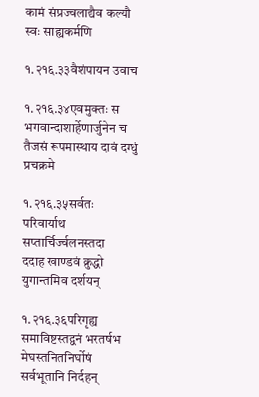कामं संप्रज्वलाद्यैव कल्यौ स्वः साह्यकर्मणि

१.२१६.३३वैशंपायन उवाच

१.२१६.३४एवमुक्तः स भगवान्दाशार्हेणार्जुनेन च
तैजसं रूपमास्थाय दावं दग्धुं प्रचक्रमे

१.२१६.३५सर्वतः परिवार्याथ सप्तार्चिर्ज्वलनस्तदा
ददाह खाण्डवं क्रुद्धो युगान्तमिव दर्शयन्

१.२१६.३६परिगृह्य समाविष्टस्तद्वनं भरतर्षभ
मेघस्तनितनिर्घोषं सर्वभूतानि निर्दहन्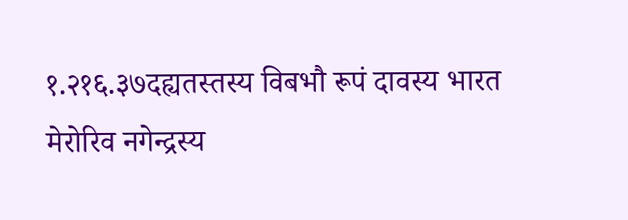१.२१६.३७दह्यतस्तस्य विबभौ रूपं दावस्य भारत
मेरोरिव नगेन्द्रस्य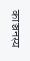काञ्चनस्य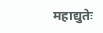महाद्युतेः